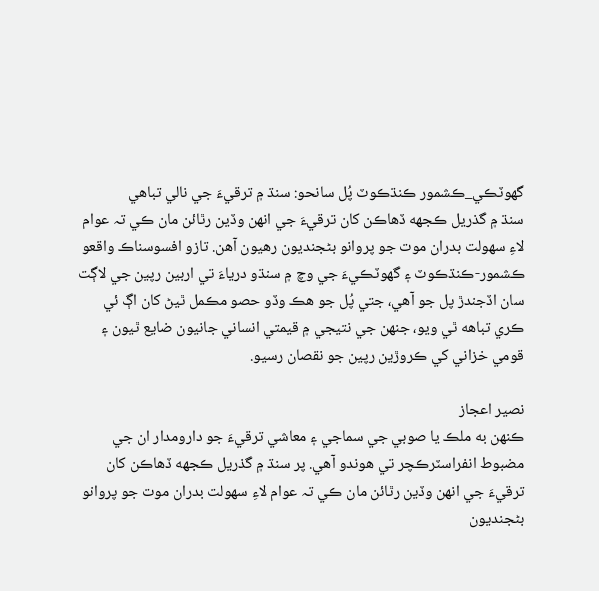گھوٽڪي_ڪشمور ڪنڌڪوٽ پُل سانحو: سنڌ ۾ ترقيءَ جي نالي تباهي
سنڌ ۾ گذريل ڪجهه ڏهاڪن کان ترقيءَ جي انهن وڏين رٿائن مان ڪي تہ عوام لاءِ سهولت بدران موت جو پروانو بڻجنديون رھيون آھن. تازو افسوسناڪ واقعو ڪشمور-ڪنڌڪوٽ ۽ گھوٽڪيءَ جي وچ ۾ سنڌو درياءَ تي اربين رپين جي لاڳت سان اڏجندڙ پل جو آهي، جتي پُل جو هڪ وڏو حصو مڪمل ٿيڻ کان اڳ ئي ڪري تباهه ٿي ويو، جنهن جي نتيجي ۾ قيمتي انساني جانيون ضايع ٿيون ۽ قومي خزاني کي ڪروڙين رپين جو نقصان رسيو.

نصير اعجاز
ڪنهن به ملڪ يا صوبي جي سماجي ۽ معاشي ترقيءَ جو دارومدار ان جي مضبوط انفراسٽرڪچر تي هوندو آهي. پر سنڌ ۾ گذريل ڪجهه ڏهاڪن کان ترقيءَ جي انهن وڏين رٿائن مان ڪي تہ عوام لاءِ سهولت بدران موت جو پروانو بڻجنديون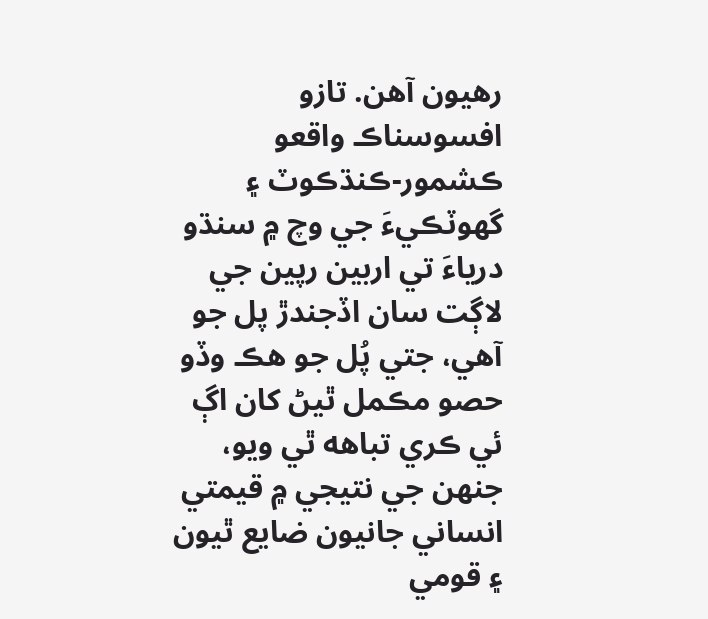رھيون آھن. تازو افسوسناڪ واقعو ڪشمور-ڪنڌڪوٽ ۽ گھوٽڪيءَ جي وچ ۾ سنڌو درياءَ تي اربين رپين جي لاڳت سان اڏجندڙ پل جو آهي، جتي پُل جو هڪ وڏو حصو مڪمل ٿيڻ کان اڳ ئي ڪري تباهه ٿي ويو، جنهن جي نتيجي ۾ قيمتي انساني جانيون ضايع ٿيون ۽ قومي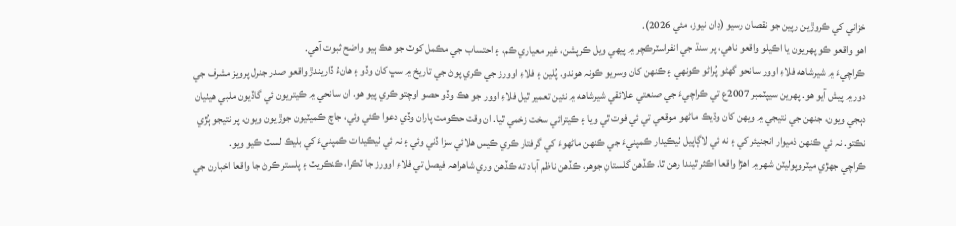خزاني کي ڪروڙين رپين جو نقصان رسيو (ڊان نيوز، مئي 2026).
اهو واقعو ڪو پهريون يا اڪيلو واقعو ناهي، پر سنڌ جي انفراسٽرڪچر ۾ پيھي ويل ڪرپشن، غير معياري ڪم، ۽ احتساب جي مڪمل کوٽ جو هڪ ٻيو واضح ثبوت آهي.
ڪراچيءَ ۾ شيرشاهه فلاءِ اوور سانحو گھڻو پُراڻو ڪونھي ۽ ڪنھن کان وسريو ڪونہ ھوندو. پُلين ۽ فلاءِ اوورز جي ڪري پوڻ جي تاريخ ۾ سڀ کان وڏو ۽ هانءُ ڏاريندڙ واقعو صدر جنرل پرويز مشرف جي دور ۾ پيش آيو هو. پهرين سيپٽمبر 2007ع تي ڪراچيءَ جي صنعتي علائقي شيرشاهه ۾ نئين تعمير ٿيل فلاءِ اوور جو هڪ وڏو حصو اوچتو ڪري پيو هو. ان سانحي ۾ ڪيتريون ئي گاڏيون ملبي هيٺيان دٻجي ويون، جنهن جي نتيجي ۾ ويهن کان وڌيڪ ماڻهو موقعي تي ئي فوت ٿي ويا ۽ ڪيترائي سخت زخمي ٿيا. ان وقت حڪومت پاران وڏي دعوا ڪئي وئي، جاچ ڪميٽيون جوڙيون ويون، پر نتيجو ٻُڙي نڪتو. نہ ئي ڪنهن ذميوار انجنيئر کي ۽ نه ئي لاڳاپيل ٺيڪيدار ڪمپنيءَ جي ڪنھن ماڻھوءَ کي گرفتار ڪري ڪيس ھلائي سزا ڏني وئي ۽ نہ ئي ٺيڪيدات ڪمپنيءَ کي بليڪ لسٽ ڪيو ويو.
ڪراچي جهڙي ميٽروپوليٽن شهر ۾ اهڙا واقعا اڪثر ٿيندا رهن ٿا. ڪڏهن گلستانِ جوهر، ڪڏهن ناظم آباد ته ڪڏهن وري شاهراهہ فيصل تي فلاءِ اوورز جا ٽڪرا، ڪنڪريٽ ۽ پلستر ڪرڻ جا واقعا اخبارن جي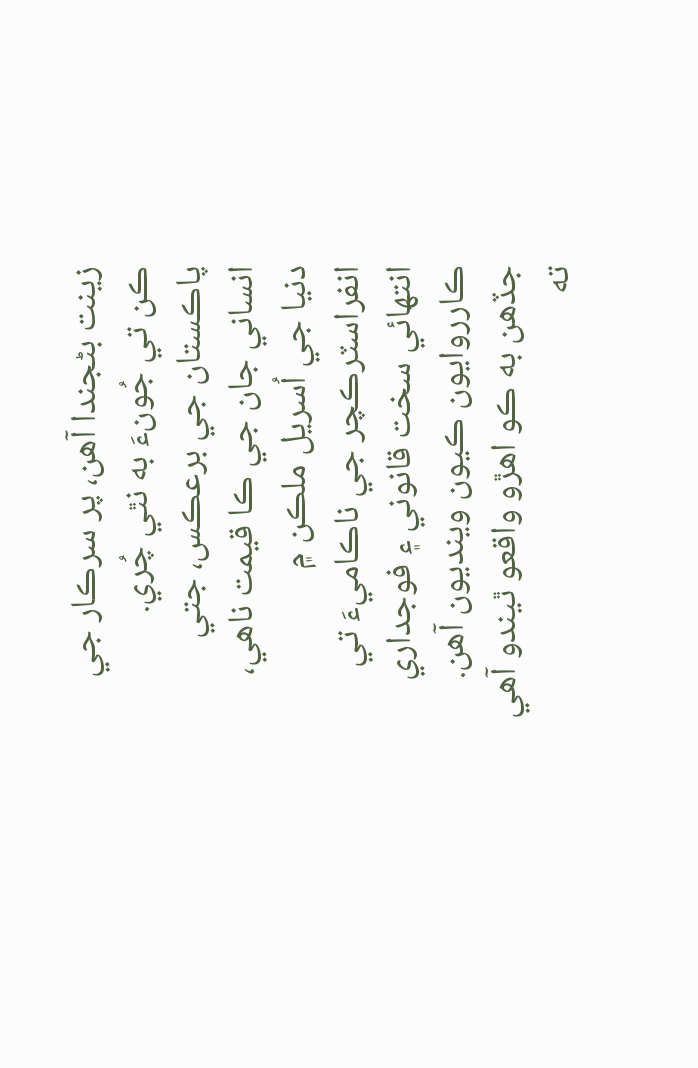زينت بڻجندا آهن، پر سرڪار جي ڪن تي جُونءَ به نٿي چُري.
پاڪستان جي برعڪس، جتي انساني جان جي ڪا قيمت ناهي، دنيا جي اُسريل ملڪن ۾ انفراسٽرڪچر جي ناڪاميءَ تي انتھائي سخت قانوني ۽ فوجداري ڪارروايون ڪيون وينديون آهن. جڏهن به ڪو اهڙو واقعو ٿيندو آهي ته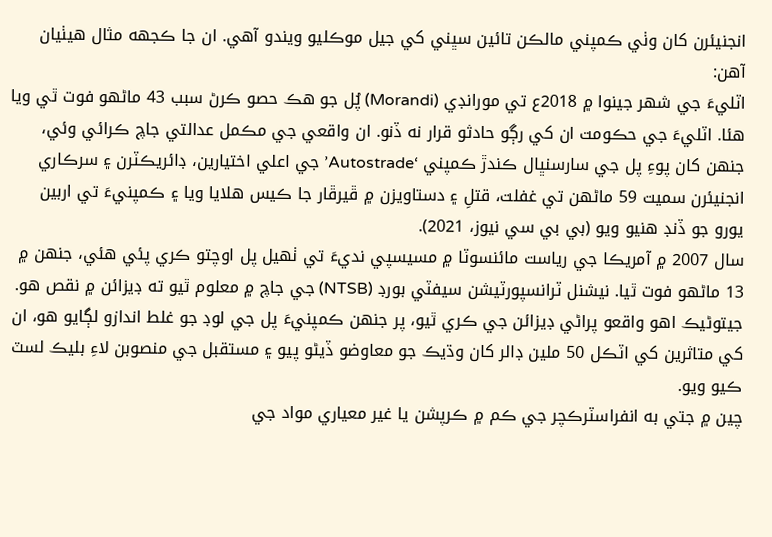انجنيئرن کان وٺي ڪمپني مالڪن تائين سڀني کي جيل موڪليو ويندو آهي. ان جا ڪجهه مثال هيٺيان آهن:
اٽليءَ جي شهر جينوا ۾ 2018ع تي مورانڊي (Morandi) پُل جو هڪ حصو ڪرڻ سبب 43 ماڻهو فوت ٿي ويا هئا. اٽليءَ جي حڪومت ان کي رڳو حادثو قرار نه ڏنو. ان واقعي جي مڪمل عدالتي جاچ ڪرائي وئي، جنهن کان پوءِ پل جي سارسنڀال ڪندڙ ڪمپني ‘Autostrade’ جي اعلي اختيارين، ڊائريڪٽرن ۽ سرڪاري انجنيئرن سميت 59 ماڻهن تي غفلت، قتلِ ۽ دستاويزن ۾ ڦيرڦار جا ڪيس هلايا ويا ۽ ڪمپنيءَ تي اربين يورو جو ڏنڊ هنيو ويو (بي بي سي نيوز، 2021).
سال 2007 ۾ آمريڪا جي رياست مائنسوٽا ۾ مسيسپي نديءَ تي ٺهيل پل اوچتو ڪري پئي هئي، جنهن ۾ 13 ماڻهو فوت ٿيا. نيشنل ٽرانسپورٽيشن سيفٽي بورڊ (NTSB) جي جاچ ۾ معلوم ٿيو ته ڊيزائن ۾ نقص هو. جيتوڻيڪ اهو واقعو پراڻي ڊيزائن جي ڪري ٿيو، پر جنهن ڪمپنيءَ پل جي لوڊ جو غلط اندازو لڳايو هو، ان کي متاثرين کي اٽڪل 50 ملين ڊالر کان وڌيڪ جو معاوضو ڏيڻو پيو ۽ مستقبل جي منصوبن لاءِ بليڪ لسٽ ڪيو ويو.
چين ۾ جتي به انفراسٽرڪچر جي ڪم ۾ ڪرپشن يا غير معياري مواد جي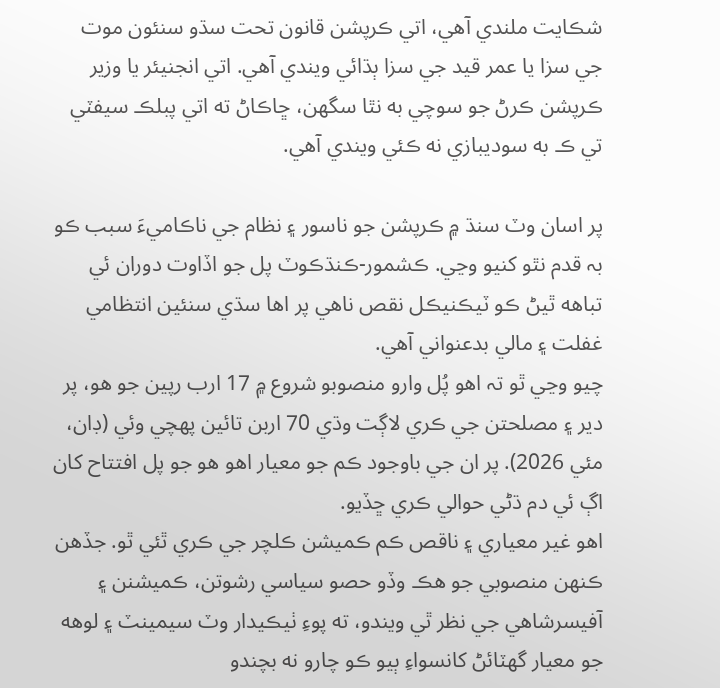شڪايت ملندي آهي، اتي ڪرپشن قانون تحت سڌو سنئون موت جي سزا يا عمر قيد جي سزا ٻڌائي ويندي آهي. اتي انجنيئر يا وزير ڪرپشن ڪرڻ جو سوچي به نٿا سگهن، ڇاڪاڻ ته اتي پبلڪ سيفٽي تي ڪ به سوديبازي نه ڪئي ويندي آهي.

پر اسان وٽ سنڌ ۾ ڪرپشن جو ناسور ۽ نظام جي ناڪاميءَ سبب ڪو بہ قدم نٿو کنيو وڃي. ڪشمور-ڪنڌڪوٽ پل جو اڏاوت دوران ئي تباهه ٿيڻ ڪو ٽيڪنيڪل نقص ناهي پر اها سڌي سنئين انتظامي غفلت ۽ مالي بدعنواني آهي.
چيو وڃي ٿو تہ اھو پُل وارو منصوبو شروع ۾ 17 ارب رپين جو هو، پر دير ۽ مصلحتن جي ڪري لاڳت وڌي 70 اربن تائين پهچي وئي (ڊان، مئي 2026). پر ان جي باوجود ڪم جو معيار اهو هو جو پل افتتاح کان اڳ ئي دم ڌڻي حوالي ڪري ڇڏيو.
اھو غير معياري ۽ ناقص ڪم ڪميشن ڪلچر جي ڪري ٿئي ٿو. جڏهن ڪنهن منصوبي جو هڪ وڏو حصو سياسي رشوتن، ڪميشنن ۽ آفيسرشاهي جي نظر ٿي ويندو، ته پوءِ ٺيڪيدار وٽ سيمينٽ ۽ لوهه جو معيار گهٽائڻ کانسواءِ ٻيو ڪو چارو نه بچندو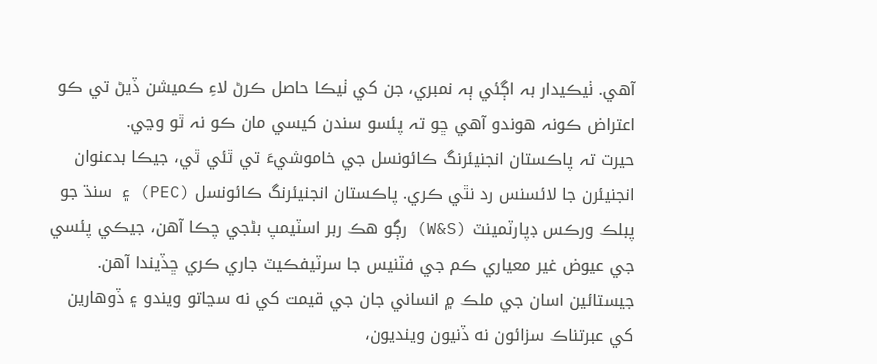آهي. ٺيڪيدار بہ اڳئي ٻہ نمبري، جن کي ٺيڪا حاصل ڪرڻ لاءِ ڪميشن ڏيڻ تي ڪو اعتراض ڪونہ ھوندو آھي ڇو تہ پئسو سندن کيسي مان ڪو نہ ٿو وڃي.
حيرت تہ پاڪستان انجنيئرنگ ڪائونسل جي خاموشيءَ تي ٿئي ٿي، جيڪا بدعنوان انجنيئرن جا لائسنس رد نٿي ڪري. پاڪستان انجنيئرنگ ڪائونسل (PEC) ۽ سنڌ جو پبلڪ ورڪس ڊپارٽمينٽ (W&S) رڳو هڪ ربر اسٽيمپ بڻجي چڪا آهن، جيڪي پئسي جي عيوض غير معياري ڪم جي فٽنيس جا سرٽيفڪيٽ جاري ڪري ڇڏيندا آهن.
جيستائين اسان جي ملڪ ۾ انساني جان جي قيمت کي نه سڃاتو ويندو ۽ ڏوهارين کي عبرتناڪ سزائون نه ڏنيون وينديون،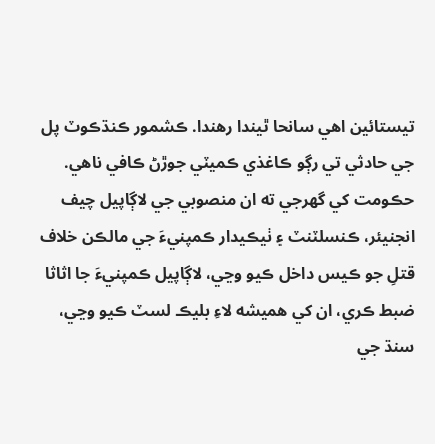تيستائين اهي سانحا ٿيندا رهندا. ڪشمور ڪنڌڪوٽ پل جي حادثي تي رڳو ڪاغذي ڪميٽي جوڙڻ ڪافي ناهي. حڪومت کي گهرجي ته ان منصوبي جي لاڳاپيل چيف انجنيئر، ڪنسلٽنٽ ۽ ٺيڪيدار ڪمپنيءَ جي مالڪن خلاف قتلِ جو ڪيس داخل ڪيو وڃي، لاڳاپيل ڪمپنيءَ جا اثاثا ضبط ڪري، ان کي هميشه لاءِ بليڪ لسٽ ڪيو وڃي، سنڌ جي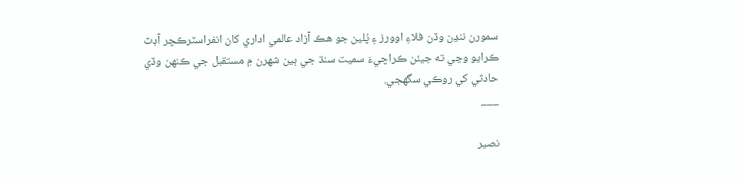سمورن ننڍن وڏن فلاءِ اوورز ۽ پُلين جو هڪ آزاد عالمي اداري کان انفراسٽرڪچر آڊٽ ڪرايو وڃي ته جيئن ڪراچيءَ سميت سنڌ جي ٻين شهرن ۾ مستقبل جي ڪنهن وڏي حادثي کي روڪي سگهجي.
___

نصير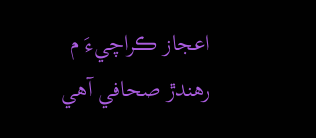اعجاز ڪراچيءَ م رھندڙ صحافي آھي